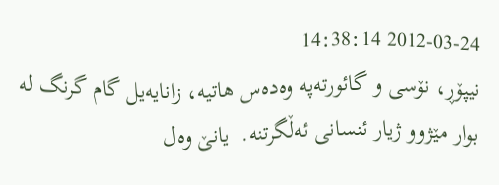2012-03-24 14:38:14
نيپۆڕ، نۆسى و گائورته‌په‌ وه‌ده‌س هاتيه‌، زانايه‌يل گام گرنگ له‌ بوار مێژوو ژيار ئنسانى ئه‌ڵگرتنه‌.  يانێ وه‌ل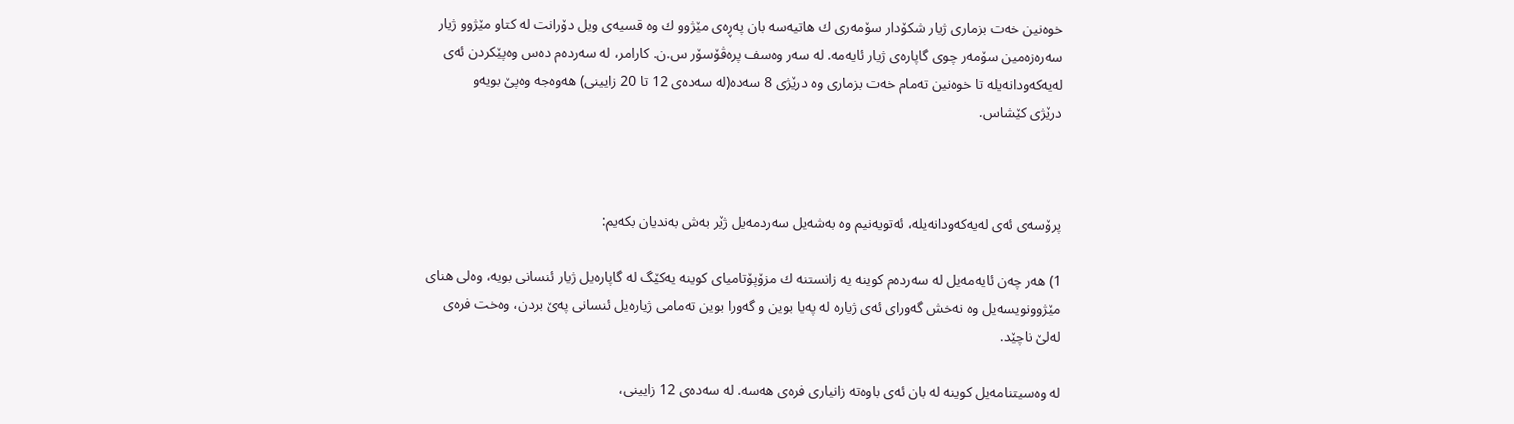خوه‌نين خه‌ت بزمارى ژيار شكۆدار سۆمه‌رى ك هاتيه‌سه‌ بان په‌ڕه‌ى مێژوو ك وه‌ قسيه‌ى ويل دۆرانت له‌ كتاو مێژوو ژيار سه‌ره‌زه‌مين سۆمه‌ر چوى گاپاره‌ى ژيار ئايه‌مه‌. له‌ سه‌ر وه‌سف پره‌ڤۆسۆر س.ن. كارامر، له‌ سه‌رده‌م ده‌س وه‌پێكردن ئه‌ى له‌يه‌كه‌ودانه‌يله‌ تا خوه‌نين ته‌مام خه‌ت بزمارى وه‌ درێژى 8 سه‌ده‌(له‌ سه‌ده‌ى 12 تا 20 زايينى) هه‌وه‌جه‌ وه‌پێ بويه‌و درێژى ‌كێشاس.



پرۆسه‌ى ئه‌ى له‌يه‌كه‌ودانه‌يله‌، ئه‌تويه‌نيم وه‌ به‌شه‌يل سه‌ردمه‌يل ژێر به‌ش به‌نديان بكه‌يم:

1) هه‌ر چه‌ن ئايه‌مه‌يل له‌ سه‌رده‌م كوينه يه‌ زانستنه‌ ك مزۆپۆتامياى كوينه‌ يه‌كێگ له‌ گاپاره‌يل ژيار ئنسانى بويه‌، وه‌لى هناى مێژوونويسه‌يل وه‌ نه‌خش گه‌وراى ئه‌ى ژياره‌ له‌ په‌يا بوين و گه‌ورا بوين ته‌مامى ژياره‌يل ئنسانى په‌ێ بردن، وه‌خت فره‌ى له‌لێ ناچێد.

له‌ وه‌سيتنامه‌يل كوينه‌ له‌ بان ئه‌ى باوه‌ته‌ زانيارى فره‌ى هه‌سه‌. له‌ سه‌ده‌ى 12 زايينى،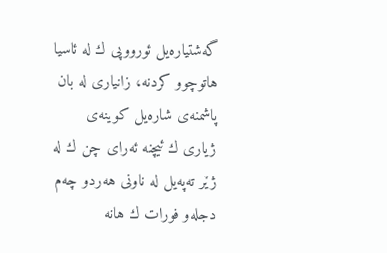گه‌شتياره‌يل ئورووپى ك له‌ ئاسيا هاتوچوو كردنه‌، زانيارى له‌ بان پاشمنه‌ى شاره‌يل كوينه‌ى ژيارى ك ئيچنه‌ ئه‌راى چن ك له‌ ژێر ته‌په‌يل له‌ ناونى هه‌ردو چه‌م دجله‌و فورات ك هانه‌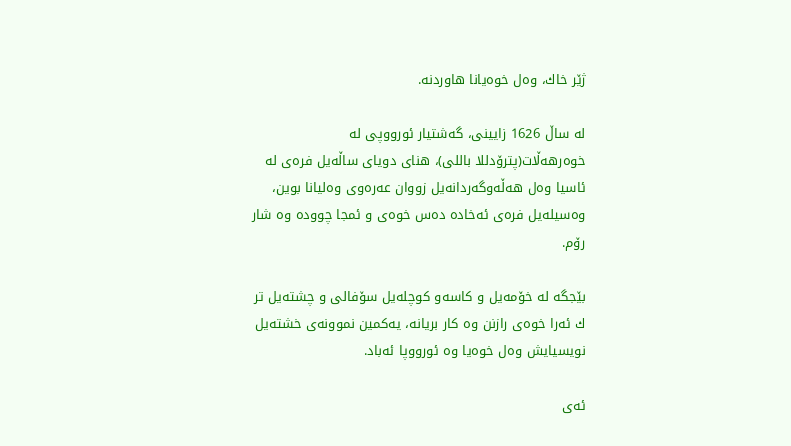ژێر خاك، وه‌ل خوه‌يانا هاوردنه‌.

له‌ ساڵ 1626 زايينى، گه‌شتيار ئورووپى له‌ خوه‌رهه‌ڵات(پترۆدللا باللى)، هناى دوياى ساڵه‌يل فره‌ى له‌ ئاسيا وه‌ل هه‌ڵه‌وگه‌ردانه‌يل زووان عه‌ره‌وى وه‌ليانا بوين، وه‌سيله‌يل فره‌ى ئه‌خاده‌ ده‌س خوه‌ى و ئمجا چووده‌ وه‌ شار رۆم.

بێجگه‌ له‌ خۆمه‌يل و كاسه‌و كوچله‌يل سۆفالى و چشته‌يل تر ك ئه‌را خوه‌ى رازنن وه‌ كار بريانه‌، يه‌كمين نموونه‌ى خشته‌يل نويسيايش وه‌ل خوه‌يا وه‌ ئورووپا ئه‌باد.

ئه‌ى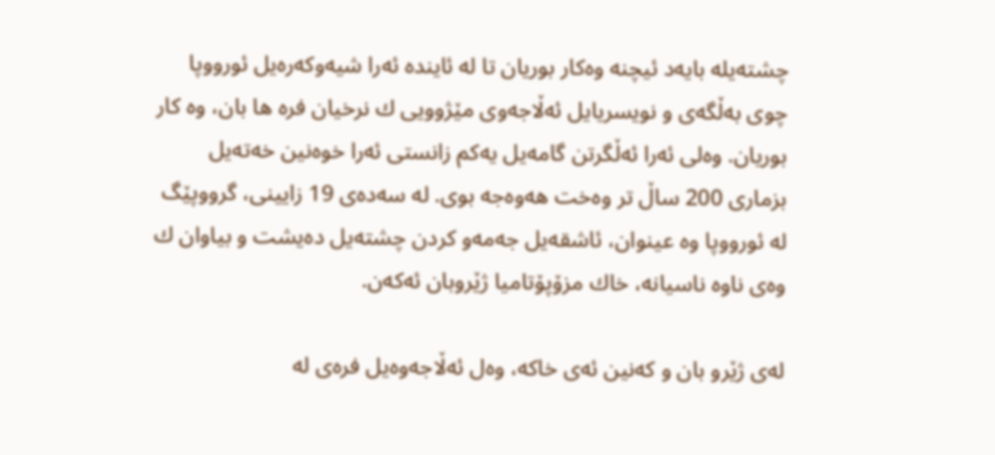چشته‌يله‌ بايه‌د ئيچنه‌ وه‌كار بوريان تا له‌ ئاينده‌ ئه‌را شيه‌وكه‌ره‌يل ئورووپا چوى به‌ڵگه‌ى و نويسريايل ئه‌ڵاجه‌وى مێژوويى ك نرخيان فره‌ ها بان،‌ وه‌ كار بوريان. وه‌لى ئه‌را ئه‌ڵگرتن گامه‌يل يه‌كم زانستى ئه‌را خوه‌نين خه‌ته‌يل بزمارى 200 ساڵ تر وه‌خت هه‌وه‌جه‌ بوى. له‌ سه‌ده‌ى 19 زايينى، گرووپێگ له‌ ئورووپا وه‌ عينوان، ئاشقه‌يل جه‌مه‌و كردن چشته‌يل ده‌يشت و بياوان ك وه‌ى ناوه‌ ناسيانه‌، خاك مزۆپۆتاميا ژێروبان ئه‌كه‌ن.

له‌ى ژێرو بان و كه‌نين ئه‌ى‌ خاكه‌، وه‌ل ئه‌ڵاجه‌وه‌يل فره‌ى له‌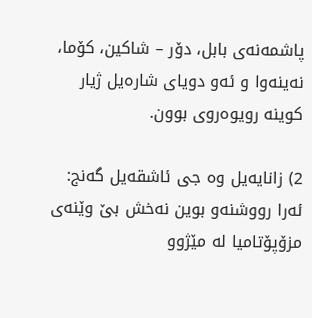پاشمه‌نه‌ى بابل، دۆر – شاكين، كۆما، نه‌ينه‌وا و ئه‌و دوياى شاره‌يل ژيار كوينه‌ رويوه‌روى بوون.

2) زانايه‌يل وه‌ جى ئاشقه‌يل گه‌نج: ئه‌را رووشنه‌و بوين نه‌خش بێ وێنه‌ى مزۆپۆتاميا له‌ مێژوو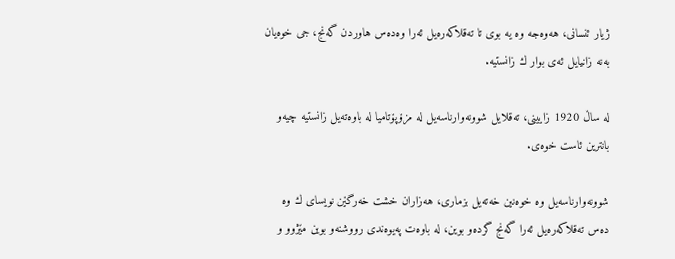ژيار ئنسانى، هه‌وه‌جه‌ وه‌ يه‌ بوى تا ته‌قلاكه‌ره‌يل ئه‌را وه‌ده‌س هاوردن گه‌نج، جى خوه‌يان به‌نه‌ زانيايل ئه‌ى بوار ك زانستيه‌.

له‌ ساڵ 1920 زايينى، ته‌قلايل شوونه‌وارناسه‌يل له‌ مزۆپۆتاميا له‌ باوه‌ته‌يل زانستيه‌ چيه‌و بانترين ئاست خوه‌ى.

شوونه‌وارناسه‌يل وه‌ خوه‌نين خه‌ته‌يل بزمارى، هه‌زاران خشت خه‌رگێن نويساى ك وه‌ ده‌س ته‌قلاكه‌ره‌يل ئه‌را گه‌نج گرده‌و بوين، له‌ باوه‌ت په‌يوه‌ندى رووشنه‌و بوين مێژوو و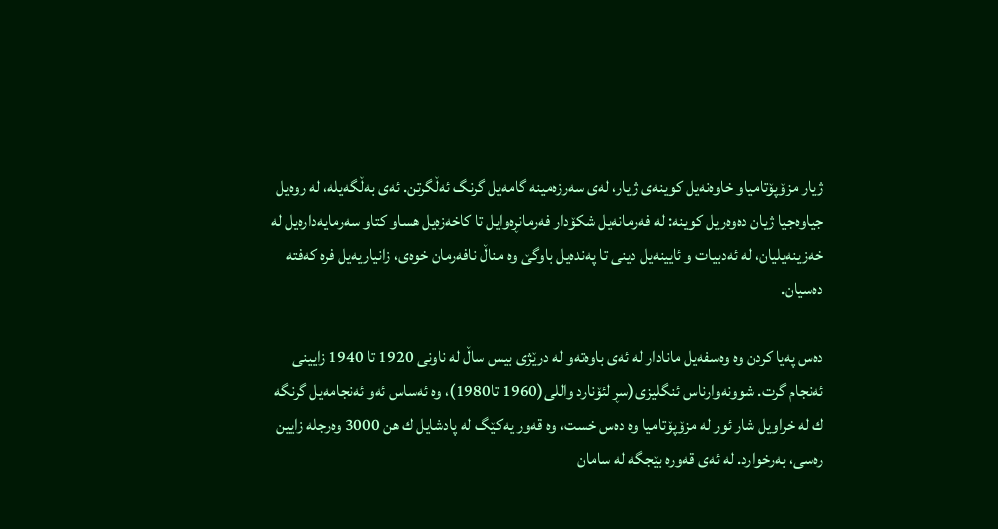ژيار مزۆپۆتامياو خاوه‌نه‌يل كوينه‌ى ژيار، له‌‌ى سه‌رزه‌مينه‌ گامه‌يل گرنگ ئه‌ڵگرتن. ئه‌ى به‌ڵگه‌يله‌، له‌ روه‌يل جياوه‌جيا ژيان ده‌وه‌ريل كوينه‌: له‌ فه‌رمانه‌يل شكۆدار فه‌رمانڕه‌وايل تا كاخه‌زه‌يل هساو كتاو سه‌رمايه‌داره‌يل له‌ خه‌زينه‌يليان، له‌ ئه‌دبيات و ئايينه‌يل دينى تا په‌نده‌يل باوگێ وه‌ مناڵ نافه‌رمان خوه‌ى، زانياريه‌يل فره‌ كه‌فته‌ ده‌سيان.

ده‌س په‌يا كردن وه‌ وه‌سفه‌يل مانادار له‌ ئه‌ى باوه‌ته‌و له‌ درێژى بيس ساڵ له‌ ناونى 1920 تا 1940 زايينى ئه‌نجام گرت. شوونه‌وارناس ئنگليزى(سڕ لئۆنارد واللى(1960 تا1980)، وه‌ ئه‌ساس ئه‌و ئه‌نجامه‌يل گرنگه‌ ك له‌ خراويل شار ئور له‌ مزۆپۆتاميا وه‌ ده‌س خست، وه‌ قه‌ور يه‌كێگ له‌ پادشايل ك هن 3000 وه‌رجله‌ زايين ره‌سى، به‌رخوارد. له‌ ئه‌ى قه‌وره‌ بێجگه‌ له‌ سامان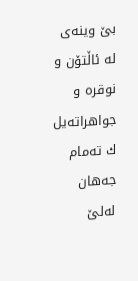بێ وينه‌ى له‌ ئاڵتۆن و  نوقره‌ و  جواهراته‌يل ك ته‌مام جه‌هان له‌لێ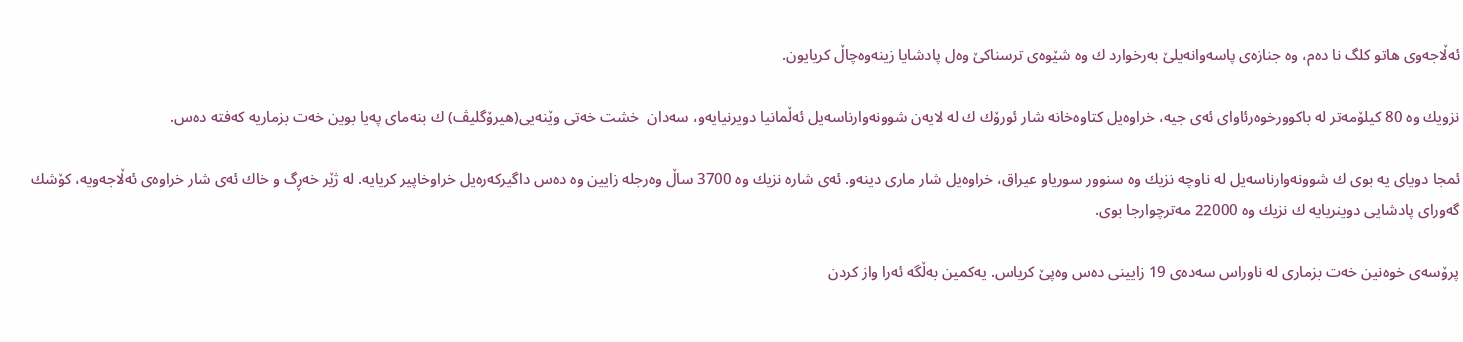ئه‌ڵاجه‌وى هاتو كلگ نا ده‌م، وه‌ جنازه‌ى پاسه‌وانه‌يلێ به‌رخوارد ك وه‌ شێوه‌ى ترسناكێ وه‌ل پادشايا زينه‌وه‌چاڵ كريايون.

نزويك وه‌ 80 كيلۆمه‌تر له‌ باكوورخوه‌رئاواى ئه‌ى جيه‌، خراوه‌يل كتاوه‌خانه‌ شار ئورۆك ك له‌ لايه‌ن شوونه‌وارناسه‌يل ئه‌ڵمانيا دويرنيايه‌و، سه‌دان  خشت خه‌تى وێنه‌يى(هيرۆگليڤ) ك بنه‌ماى په‌يا بوين خه‌ت بزماريه‌ كه‌فته‌ ده‌س.

ئمجا دوياى يه‌ بوى ك شوونه‌وارناسه‌يل له‌ ناوچه‌ نزيك وه‌ سنوور سورياو عيراق، خراوه‌يل شار مارى دينه‌و. ئه‌ى شاره‌ نزيك وه‌ 3700 ساڵ وه‌رجله‌ زايين وه‌ ده‌س داگيركه‌ره‌يل خراوخاپير كريايه‌‌. له‌ ژێر خه‌ڕگ و خاك ئه‌ى شار خراوه‌ى ئه‌ڵاجه‌ويه‌، كۆشك گه‌وراى پادشايى دوينريايه‌ ك نزيك وه‌ 22000 مه‌ترچوارجا بوى.

پرۆسه‌ى خوه‌نين خه‌ت بزمارى له‌ ناوراس سه‌ده‌ى 19 زايينى ده‌س وه‌پێ كرياس. يه‌كمين به‌ڵگه‌ ئه‌را واز كردن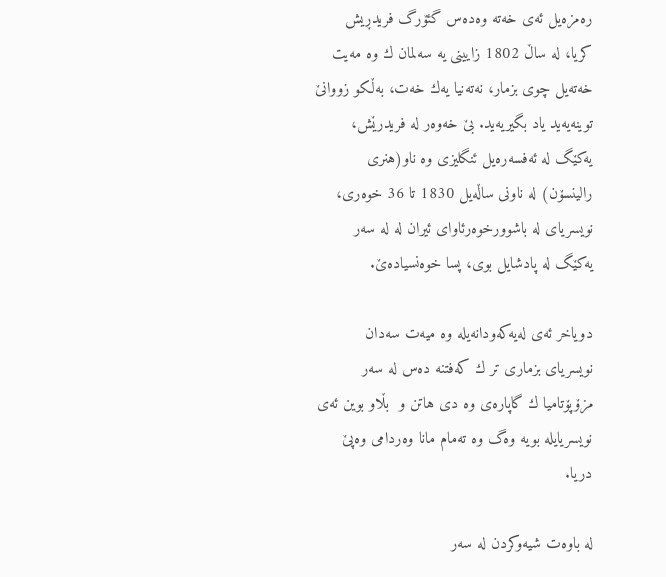ره‌مزه‌يل ئه‌ى خه‌ته‌ وه‌ده‌س گئۆرگ فريدڕيش كريا، له‌ ساڵ 1802 زايينى يه‌ سه‌لمان ك وه‌ مه‌يت خه‌ته‌يل چوى بزمار، نه‌ته‌نيا يه‌ك خه‌ت، به‌ڵكو زووانێ توينه‌يه‌يد ياد بگيريه‌يد. بێ خه‌وه‌ر له‌ فريدرێش، يه‌كێگ له‌ ئه‌فسه‌ره‌يل ئنگليزى وه‌ ناو(هنرى رالينسۆن) له‌ ناونى ساڵه‌يل 1830 تا 36 خوه‌رى، نويسرياى له‌ باشوورخوه‌رئاواى ئيران له‌ له‌ سه‌ر يه‌كێگ له‌ پادشايل بوى، پسا خوه‌نسياده‌ێ.

دوياخر ئه‌ى له‌يه‌كه‌ودانه‌يله‌ وه‌ ميه‌ت سه‌دان نويسرياى بزمارى تر ك كه‌فتنه ده‌س له‌ سه‌ر مزۆپۆتاميا ك گاپاره‌ى وه‌ دى هاتن و  بڵاو بوين ئه‌ى نويسريايله‌ بويه‌‌ وه‌گ‌ وه‌ ته‌مام مانا وه‌ردامى وه‌پێ دريا.

له‌ باوه‌ت شيه‌وكردن له‌ سه‌ر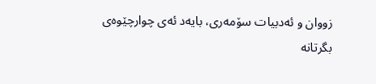زووان و ئه‌دبيات سۆمه‌رى، بايه‌د ئه‌ى چوارچێوه‌ى بگرتانه‌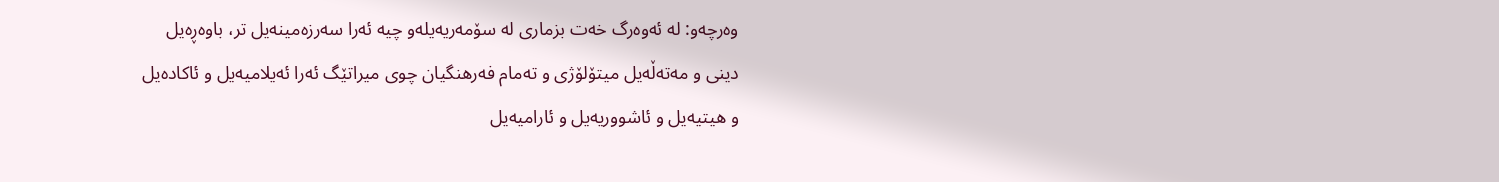وه‌رچه‌و: له‌ ئه‌وه‌رگ خه‌ت بزمارى له‌ سۆمه‌ريه‌يله‌و چيه‌ ئه‌را سه‌رزه‌مينه‌يل تر، باوه‌ڕه‌يل دينى و مه‌ته‌ڵه‌يل ميتۆلۆژى و ته‌مام فه‌رهنگيان چوى ميراتێگ ئه‌را ئه‌يلاميه‌يل و ئاكاده‌يل و هيتيه‌يل و ئاشووريه‌يل و ئاراميه‌يل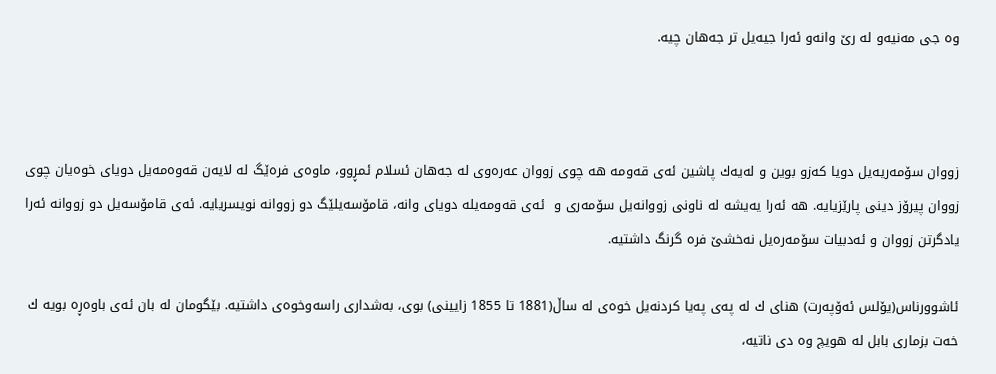وه‌ جى مه‌نيه‌و له‌ رێ وانه‌و ئه‌را جيه‌يل تر جه‌هان چيه‌.



زووان سۆمه‌ريه‌يل دويا كه‌زو بوين و له‌يه‌ك پاشين ئه‌ى قه‌ومه‌ هه‌ چوى زووان عه‌ره‌وى له‌ جه‌هان ئسلام ئمڕوو، ماوه‌ى فره‌ێگ له‌ لايه‌ن قه‌وه‌مه‌يل دوياى خوه‌يان چوى زووان پيرۆز دينى پارێزيايه‌. هه‌ ئه‌را يه‌يشه‌ له‌ ناونى زووانه‌يل سۆمه‌رى و  ئه‌ى قه‌ومه‌يله‌ دوياى وانه‌، قامۆسه‌يلێگ دو زووانه‌ نويسريايه‌. ئه‌ى قامۆسه‌يل دو زووانه‌ ئه‌را يادگرتن زووان و ئه‌دبيات سۆمه‌ره‌يل نه‌خشێ فره‌ گرنگ داشتيه‌.

ئاشوورناس(يۆلس ئه‌ۆپه‌رت) هناى ك له‌ په‌ى په‌يا كردنه‌يل خوه‌ى له‌ ساڵ(1881 تا 1855 زايينى) بوى، به‌شدارى راسه‌وخوه‌ى داشتيه‌. بێگومان له‌ بان ئه‌ى باوه‌ڕه‌ بويه‌ ك خه‌ت بزمارى بابل له‌ هويچ وه‌ دى ناتيه‌،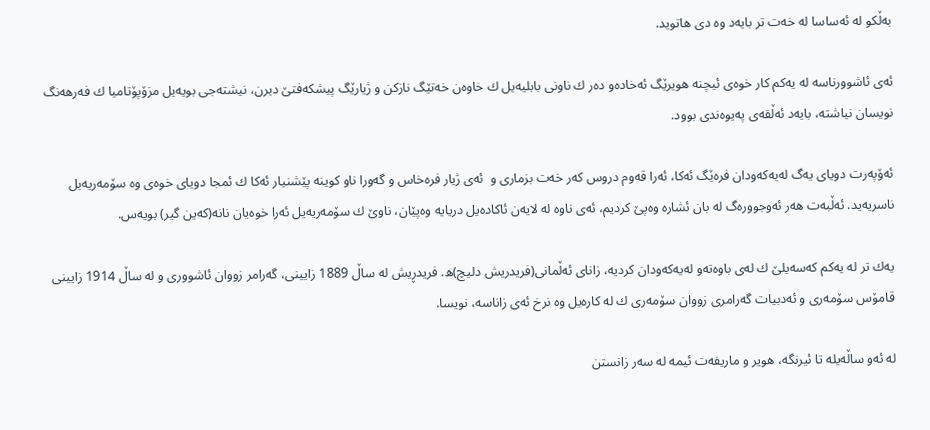به‌ڵكو له‌ ئه‌ساسا له‌ خه‌ت تر بايه‌د وه‌ دى هاتويد.

ئه‌ى ئاشوورناسه‌ له‌ يه‌كم كار خوه‌ى ئيچنه‌ هويرێگ ئه‌خاده‌و ده‌ر ك ناونى بابليه‌يل ك خاوه‌ن خه‌تێگ نازكن و ژيارێگ پيشكه‌فتێ ديرن، نيشته‌جى بويه‌يل مزۆپۆتاميا ك فه‌رهه‌نگ نويسان نياشته‌، بايه‌د ئه‌ڵقه‌ى په‌يوه‌ندى بوود.

ئه‌ۆپه‌رت دوياى يه‌گ له‌يه‌كه‌ودان فره‌ێگ ئه‌كا، ئه‌را قه‌وم دروس كه‌ر خه‌ت‌ بزمارى و  ئه‌ى ژيار فره‌خاس و گه‌ورا ناو كوينه‌ پێشنيار ئه‌كا ك ئمجا دوياى خوه‌ى وه‌ سۆمه‌ريه‌يل ناسريه‌يد. ئه‌ڵبه‌ت هه‌ر ئه‌وجووره‌گ له‌ بان ئشاره‌ وه‌پێ كرديم، ئه‌ى ناوه‌ له‌ لايه‌ن ئاكاده‌يل دريايه‌ وه‌پێان، ناوێ ك سۆمه‌ريه‌يل ئه‌را خوه‌يان نانه‌(كه‌ين گير) بويه‌س.

يه‌ك تر له‌ يه‌كم كه‌سه‌يلێ ك له‌ى باوه‌ته‌و له‌يه‌كه‌ودان كرديه‌، زاناى ئه‌ڵمانى(فريدريش دليچ)ه‌. فريدڕيش له‌ ساڵ 1889 زايينى، گه‌رامر زووان ئاشوورى و له‌ ساڵ 1914 زايينى قامۆس سۆمه‌رى و ئه‌دبيات گه‌رامرى زووان سۆمه‌رى ك له‌ كاره‌يل وه نرخ ئه‌ى زاناسه‌، نويسا.

له‌ ئه‌و ساڵه‌يله‌ تا ئيرنگه‌، هوير و ماريفه‌ت ئيمه‌ له‌ سه‌ر زانستن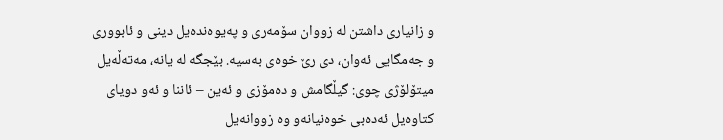و زانيارى داشتن له‌ زووان سۆمه‌رى و په‌يوه‌نده‌يل دينى و ئابوورى و جه‌مگايى ئه‌وان، دى رێ خوه‌ى به‌سيه‌. بێجگه‌ له‌ يانه‌، مه‌ته‌ڵه‌يل ميتۆلۆژى چوى: گيڵگامش و ده‌مۆزى و ئه‌ين – ئاننا و ئه‌و دوياى كتاوه‌يل ئه‌ده‌بى خوه‌نيانه‌و وه‌ زووانه‌يل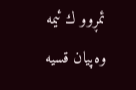ئمڕوو ك ئيمه‌ وه‌پيان قسيه‌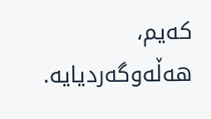كه‌يم، هه‌ڵه‌وگه‌رديايه‌.